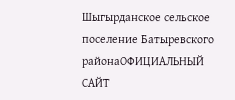Шыгырданское сельское поселение Батыревского районаОФИЦИАЛЬНЫЙ САЙТ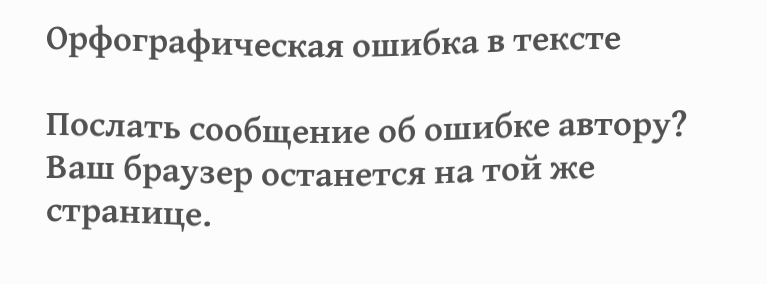Орфографическая ошибка в тексте

Послать сообщение об ошибке автору?
Ваш браузер останется на той же странице.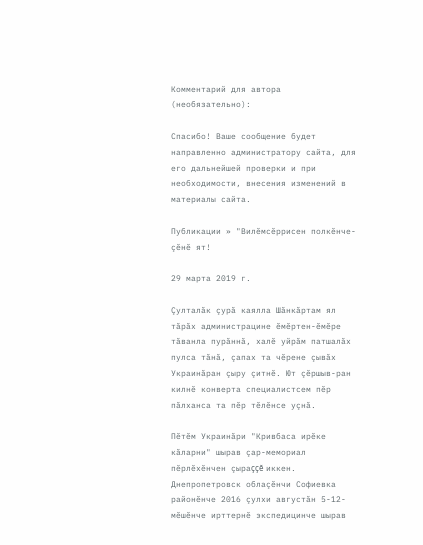Комментарий для автора (необязательно):

Спасибо! Ваше сообщение будет направленно администратору сайта, для его дальнейшей проверки и при необходимости, внесения изменений в материалы сайта.

Публикации » "Вилĕмсĕррисен полкĕнче- çĕнĕ ят!

29 марта 2019 г.

Çулталăк çурă каялла Шăнкăртам ял тăрăх администрацине ĕмĕртен-ĕмĕре тăванла пурăннă, халĕ уйрăм патшалăх пулса тăнă, çапах та чĕрене çывăх Украинăран çыру çитнĕ. Ют çĕршыв-ран килнĕ конверта специалистсем пĕр пăлханса та пĕр тĕлĕнсе уçнă.

Пĕтĕм Украинăри "Кривбаса ирĕке кăларни" шырав çар-мемориал пĕрлĕхĕнчен çыраççĕ иккен. Днепропетровск облаçĕнчи Софиевка районĕнче 2016 çулхи августăн 5-12-мĕшĕнче ирттернĕ экспедицинче шырав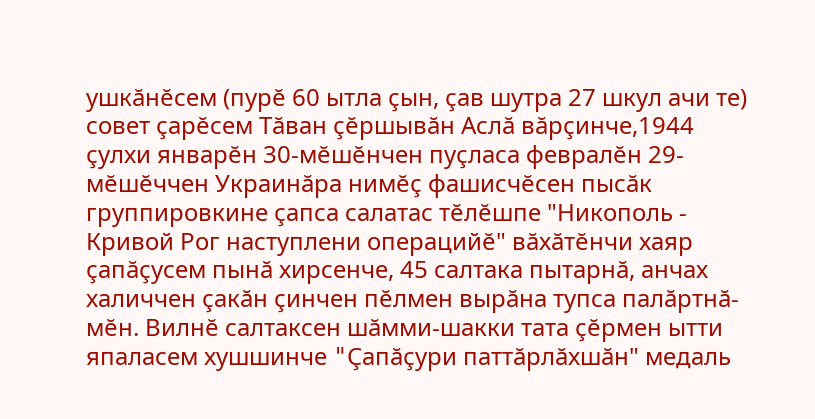ушкăнĕсем (пурĕ 60 ытла çын, çав шутра 27 шкул ачи те) совет çарĕсем Тăван çĕршывăн Аслă вăрçинче,1944 çулхи январĕн 30-мĕшĕнчен пуçласа февралĕн 29-мĕшĕччен Украинăра нимĕç фашисчĕсен пысăк группировкине çапса салатас тĕлĕшпе "Никополь - Кривой Рог наступлени операцийĕ" вăхăтĕнчи хаяр çапăçусем пынă хирсенче, 45 салтака пытарнă, анчах халиччен çакăн çинчен пĕлмен вырăна тупса палăртнă-мĕн. Вилнĕ салтаксен шăмми-шакки тата çĕрмен ытти япаласем хушшинче "Çапăçури паттăрлăхшăн" медаль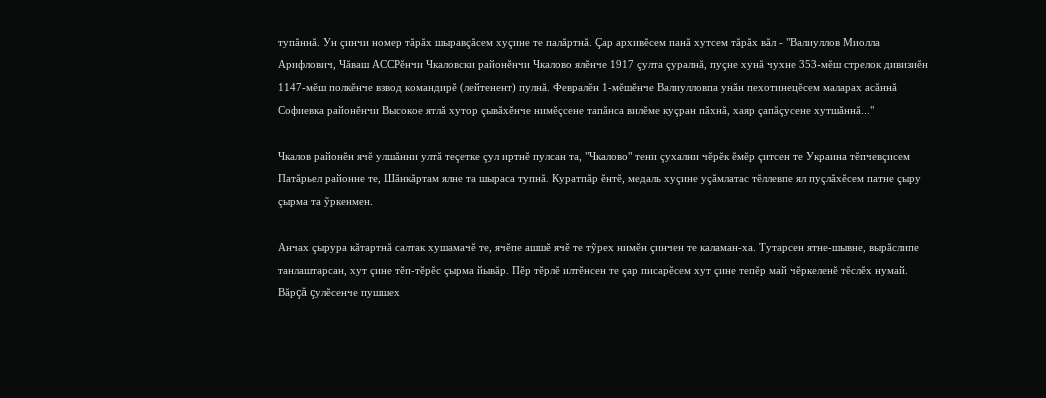тупăннă. Ун çинчи номер тăрăх шыравçăсем хуçине те палăртнă. Çар архивĕсем панă хутсем тăрăх вăл - "Валиуллов Миолла Арифлович, Чăваш АССРĕнчи Чкаловски районĕнчи Чкалово ялĕнче 1917 çулта çуралнă, пуçне хунă чухне 353-мĕш стрелок дивизиĕн 1147-мĕш полкĕнче взвод командирĕ (лейтенент) пулнă. Февралĕн 1-мĕшĕнче Валиулловпа унăн пехотинецĕсем маларах асăннă Софиевка районĕнчи Высокое ятлă хутор çывăхĕнче нимĕçсене тапăнса вилĕме куçран пăхнă, хаяр çапăçусене хутшăннă..."

Чкалов районĕн ячĕ улшăнни ултă теçетке çул иртнĕ пулсан та, "Чкалово" тени çухални чĕрĕк ĕмĕр çитсен те Украина тĕпчевçисем Патăрьел районне те, Шăнкăртам ялне та шыраса тупнă. Куратпăр ĕнтĕ, медаль хуçине уçăмлатас тĕллевпе ял пуçлăхĕсем патне çыру çырма та ỹркенмен.

Анчах çырура кăтартнă салтак хушамачĕ те, ячĕпе ашшĕ ячĕ те тỹрех нимĕн çинчен те каламан-ха. Тутарсен ятне-шывне, вырăслипе танлаштарсан, хут çине тĕп-тĕрĕс çырма йывăр. Пĕр тĕрлĕ илтĕнсен те çар писарĕсем хут çине тепĕр май чĕркеленĕ тĕслĕх нумай. Вăрçă çулĕсенче пушшех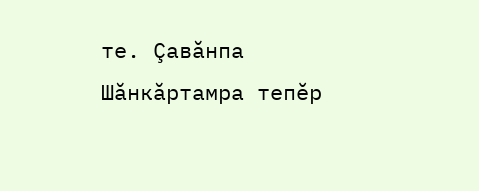те. Çавăнпа Шăнкăртамра тепĕр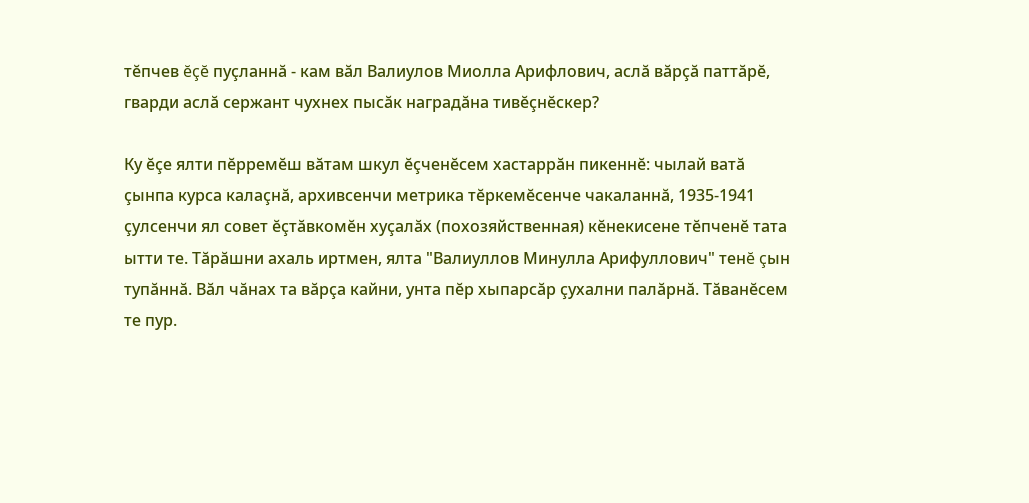тĕпчев ĕçĕ пуçланнă - кам вăл Валиулов Миолла Арифлович, аслă вăрçă паттăрĕ, гварди аслă сержант чухнех пысăк наградăна тивĕçнĕскер?

Ку ĕçе ялти пĕрремĕш вăтам шкул ĕçченĕсем хастаррăн пикеннĕ: чылай ватă çынпа курса калаçнă, архивсенчи метрика тĕркемĕсенче чакаланнă, 1935-1941 çулсенчи ял совет ĕçтăвкомĕн хуçалăх (похозяйственная) кĕнекисене тĕпченĕ тата ытти те. Тăрăшни ахаль иртмен, ялта "Валиуллов Минулла Арифуллович" тенĕ çын тупăннă. Вăл чăнах та вăрçа кайни, унта пĕр хыпарсăр çухални палăрнă. Тăванĕсем те пур.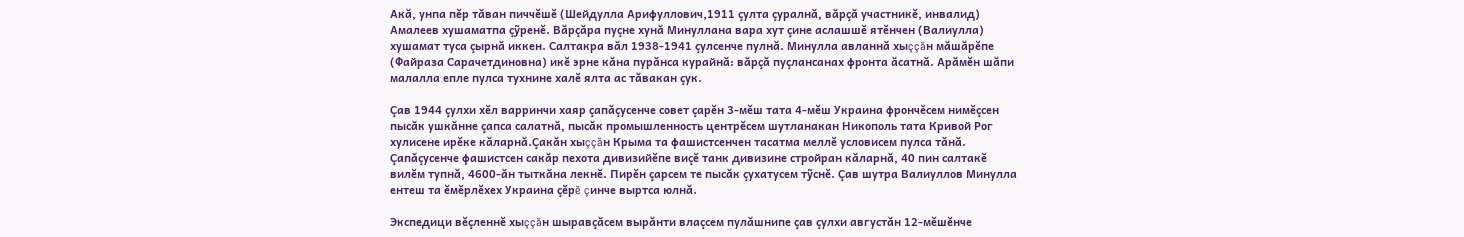Акă, унпа пĕр тăван пиччĕшĕ (Шейдулла Арифуллович,1911 çулта çуралнă, вăрçă участникĕ, инвалид) Амалеев хушаматпа çỹренĕ. Вăрçăра пуçне хунă Минуллана вара хут çине аслашшĕ ятĕнчен (Валиулла) хушамат туса çырнă иккен. Салтакра вăл 1938-1941 çулсенче пулнă. Минулла авланнă хыççăн мăшăрĕпе (Файраза Сарачетдиновна) икĕ эрне кăна пурăнса курайнă: вăрçă пуçлансанах фронта ăсатнă. Арăмĕн шăпи малалла епле пулса тухнине халĕ ялта ас тăвакан çук.

Çав 1944 çулхи хĕл варринчи хаяр çапăçусенче совет çарĕн 3-мĕш тата 4-мĕш Украина фрончĕсем нимĕçсен пысăк ушкăнне çапса салатнă, пысăк промышленность центрĕсем шутланакан Никополь тата Кривой Рог хулисене ирĕке кăларнă.Çакăн хыççăн Крыма та фашистсенчен тасатма меллĕ условисем пулса тăнă. Çапăçусенче фашистсен сакăр пехота дивизийĕпе виçĕ танк дивизине стройран кăларнă, 40 пин салтакĕ вилĕм тупнă, 4600-ăн тыткăна лекнĕ. Пирĕн çарсем те пысăк çухатусем тỹснĕ. Çав шутра Валиуллов Минулла ентеш та ĕмĕрлĕхех Украина çĕрĕ çинче выртса юлнă.

Экспедици вĕçленнĕ хыççăн шыравçăсем вырăнти влаçсем пулăшнипе çав çулхи августăн 12-мĕшĕнче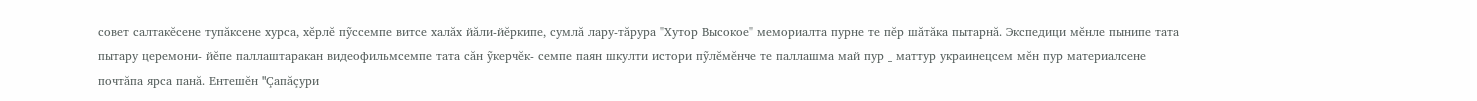совет салтакĕсене тупăксене хурса, хĕрлĕ пỹссемпе витсе халăх йăли-йĕркипе, сумлă лару-тăрура "Хутор Высокое" мемориалта пурне те пĕр шăтăка пытарнă. Экспедици мĕнле пынипе тата пытару церемони- йĕпе паллаштаракан видеофильмсемпе тата сăн ỹкерчĕк- семпе паян шкулти истори пỹлĕмĕнче те паллашма май пур _ маттур украинецсем мĕн пур материалсене почтăпа ярса панă. Ентешĕн "Çапăçури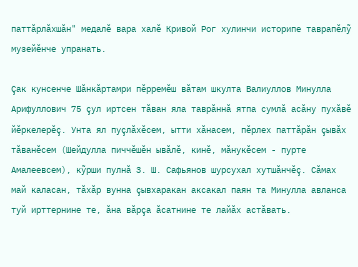паттăрлăхшăн" медалĕ вара халĕ Кривой Рог хулинчи историпе таврапĕлỹ музейĕнче упранать.

Çак кунсенче Шăнкăртамри пĕрремĕш вăтам шкулта Валиуллов Минулла Арифуллович 75 çул иртсен тăван яла таврăннă ятпа сумлă асăну пухăвĕ йĕркелерĕç. Унта ял пуçлăхĕсем, ытти хăнасем, пĕрлех паттăрăн çывăх тăванĕсем (Шейдулла пиччĕшĕн ывăлĕ, кинĕ, мăнукĕсем - пурте Амалеевсем), кỹрши пулнă З. Ш. Сафьянов шурсухал хутшăнчĕç. Сăмах май каласан, тăхăр вунна çывхаракан аксакал паян та Минулла авланса туй ирттернине те, ăна вăрçа ăсатнине те лайăх астăвать.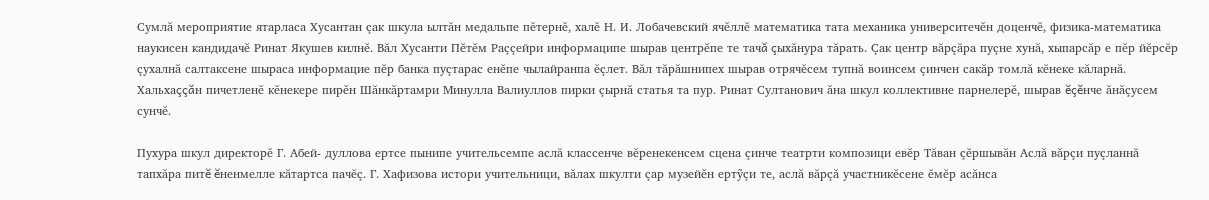Сумлă мероприятие ятарласа Хусантан çак шкула ылтăн медальпе пĕтернĕ, халĕ Н. И. Лобачевский ячĕллĕ математика тата механика университечĕн доценчĕ, физика-математика наукисен кандидачĕ Ринат Якушев килнĕ. Вăл Хусанти Пĕтĕм Раççейри информаципе шырав центрĕпе те тачă çыхăнура тăрать. Çак центр вăрçăра пуçне хунă, хыпарсăр е пĕр йĕрсĕр çухалнă салтаксене шыраса информацие пĕр банка пуçтарас енĕпе чылайранпа ĕçлет. Вăл тăрăшнипех шырав отрячĕсем тупнă воинсем çинчен сакăр томлă кĕнеке кăларнă. Хальхаççăн пичетленĕ кĕнекере пирĕн Шăнкăртамри Минулла Валиуллов пирки çырнă статья та пур. Ринат Султанович ăна шкул коллективне парнелерĕ, шырав ĕçĕнче ăнăçусем сунчĕ.

Пухура шкул директорĕ Г. Абей- дуллова ертсе пынипе учительсемпе аслă классенче вĕренекенсем сцена çинче театрти композици евĕр Тăван çĕршывăн Аслă вăрçи пуçланнă тапхăра питĕ ĕненмелле кăтартса пачĕç. Г. Хафизова истори учительници, вăлах шкулти çар музейĕн ертỹçи те, аслă вăрçă участникĕсене ĕмĕр асăнса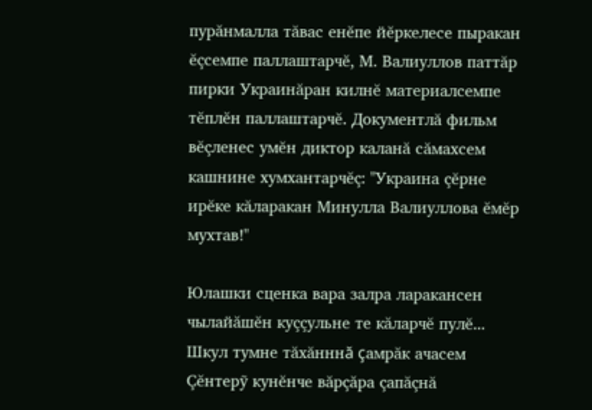пурăнмалла тăвас енĕпе йĕркелесе пыракан ĕçсемпе паллаштарчĕ, М. Валиуллов паттăр пирки Украинăран килнĕ материалсемпе тĕплĕн паллаштарчĕ. Документлă фильм вĕçленес умĕн диктор каланă сăмахсем кашнине хумхантарчĕç: "Украина çĕрне ирĕке кăларакан Минулла Валиуллова ĕмĕр мухтав!"

Юлашки сценка вара залра ларакансен чылайăшĕн куççульне те кăларчĕ пулĕ... Шкул тумне тăхăнннă çамрăк ачасем Çĕнтерỹ кунĕнче вăрçăра çапăçнă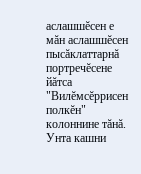аслашшĕсен е мăн аслашшĕсен пысăклаттарнă портречĕсене йăтса "Вилĕмсĕррисен полкĕн" колоннине тăнă. Унта кашни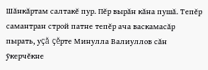Шăнкăртам салтакĕ пур. Пĕр вырăн кăна пушă. Тепĕр самантран строй патне тепĕр ача васкамасăр пырать, уçă çĕрте Минулла Валиуллов сăн ỹкерчĕкне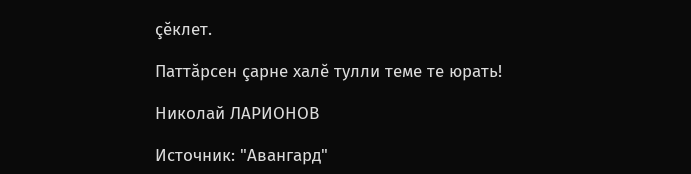çĕклет.

Паттăрсен çарне халĕ тулли теме те юрать!

Николай ЛАРИОНОВ

Источник: "Авангард"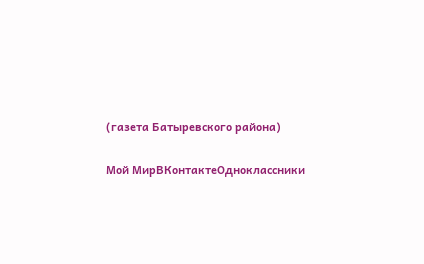(газета Батыревского района)

Мой МирВКонтактеОдноклассники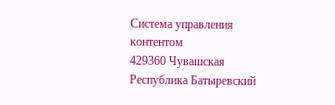Система управления контентом
429360 Чувашская Республика Батыревский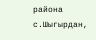района с.Шыгырдан,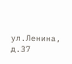ул.Ленина, д.37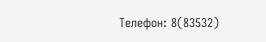Телефон: 8(83532)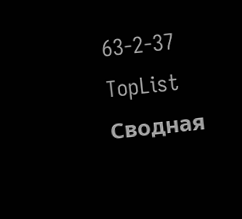63-2-37
TopList Сводная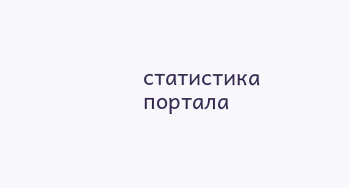статистика портала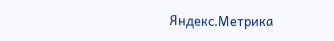Яндекс.Метрика